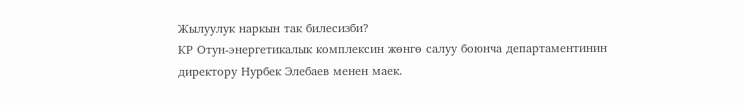Жылуулук наркын так билесизби?
КР Отун-энергетикалык комплексин жөнгө салуу боюнча департаментинин директору Нурбек Элебаев менен маек.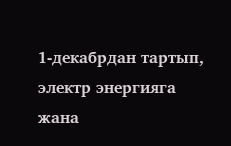1-декабрдан тартып, электр энергияга жана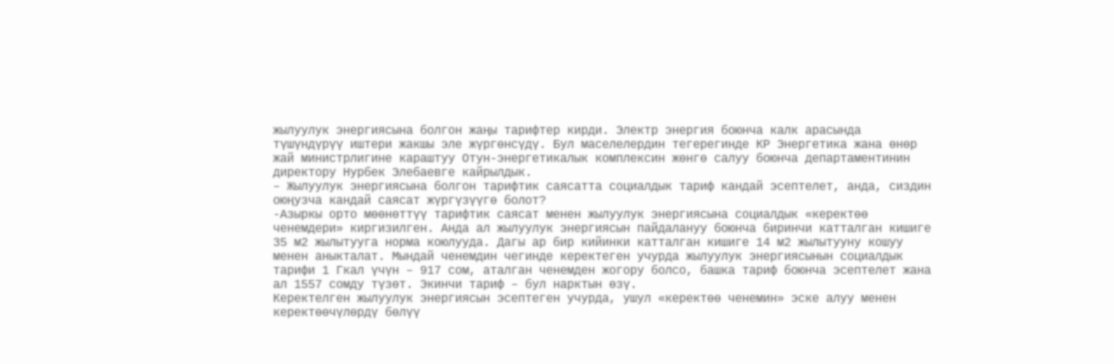жылуулук энергиясына болгон жаңы тарифтер кирди. Электр энергия боюнча калк арасында түшүндүрүү иштери жакшы эле жүргөнсүдү. Бул маселелердин тегерегинде КР Энергетика жана өнөр жай министрлигине караштуу Отун-энергетикалык комплексин жөнгө салуу боюнча департаментинин директору Нурбек Элебаевге кайрылдык.
– Жылуулук энергиясына болгон тарифтик саясатта социалдык тариф кандай эсептелет, анда, сиздин оюңузча кандай саясат жүргүзүүгө болот?
-Азыркы орто мөөнөттүү тарифтик саясат менен жылуулук энергиясына социалдык «керектөө ченемдери» киргизилген. Анда ал жылуулук энергиясын пайдалануу боюнча биринчи катталган кишиге 35 м2 жылытууга норма коюлууда. Дагы ар бир кийинки катталган кишиге 14 м2 жылытууну кошуу менен аныкталат. Мындай ченемдин чегинде керектеген учурда жылуулук энергиясынын социалдык тарифи 1 Гкал үчүн – 917 сом, аталган ченемден жогору болсо, башка тариф боюнча эсептелет жана ал 1557 сомду түзөт. Экинчи тариф – бул нарктын өзү.
Керектелген жылуулук энергиясын эсептеген учурда, ушул «керектөө ченемин» эске алуу менен керектөөчүлөрдү бөлүү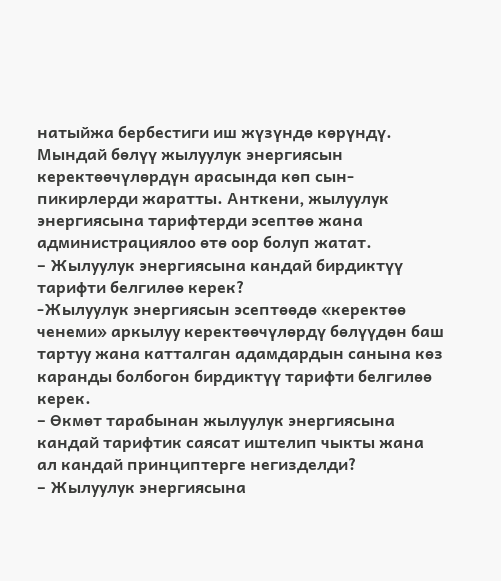натыйжа бербестиги иш жүзүндө көрүндү.
Мындай бөлүү жылуулук энергиясын керектөөчүлөрдүн арасында көп сын-пикирлерди жаратты. Анткени, жылуулук энергиясына тарифтерди эсептөө жана администрациялоо өтө оор болуп жатат.
– Жылуулук энергиясына кандай бирдиктүү тарифти белгилөө керек?
-Жылуулук энергиясын эсептөөдө «керектөө ченеми» аркылуу керектөөчүлөрдү бөлүүдөн баш тартуу жана катталган адамдардын санына көз каранды болбогон бирдиктүү тарифти белгилөө керек.
– Өкмөт тарабынан жылуулук энергиясына кандай тарифтик саясат иштелип чыкты жана ал кандай принциптерге негизделди?
– Жылуулук энергиясына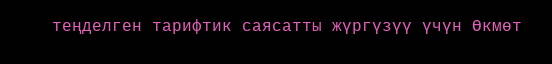теңделген тарифтик саясатты жүргүзүү үчүн Өкмөт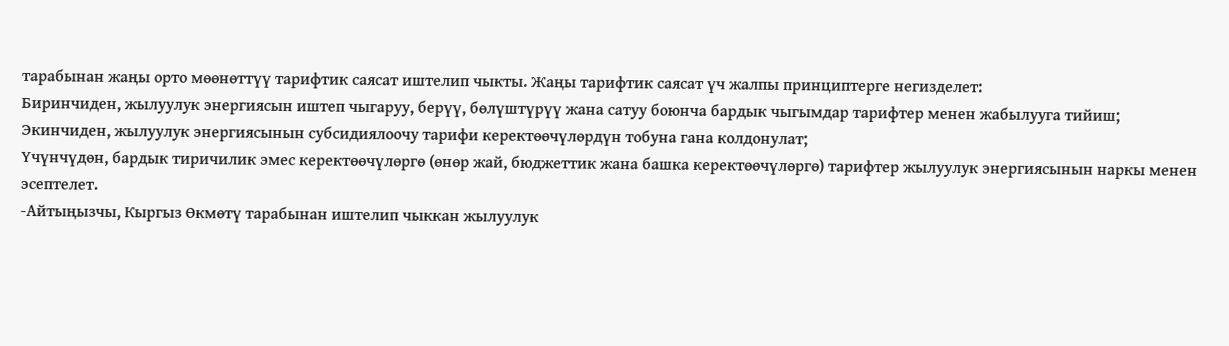тарабынан жаңы орто мөөнөттүү тарифтик саясат иштелип чыкты. Жаңы тарифтик саясат үч жалпы принциптерге негизделет:
Биринчиден, жылуулук энергиясын иштеп чыгаруу, берүү, бөлүштүрүү жана сатуу боюнча бардык чыгымдар тарифтер менен жабылууга тийиш;
Экинчиден, жылуулук энергиясынын субсидиялоочу тарифи керектөөчүлөрдүн тобуна гана колдонулат;
Үчүнчүдөн, бардык тиричилик эмес керектөөчүлөргө (өнөр жай, бюджеттик жана башка керектөөчүлөргө) тарифтер жылуулук энергиясынын наркы менен эсептелет.
-Айтыңызчы, Кыргыз Өкмөтү тарабынан иштелип чыккан жылуулук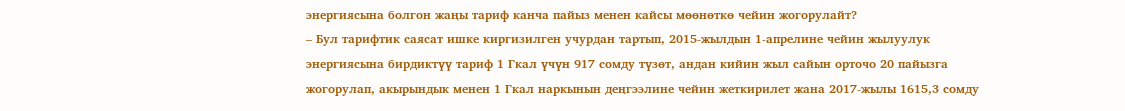энергиясына болгон жаңы тариф канча пайыз менен кайсы мөөнөткө чейин жогорулайт?
– Бул тарифтик саясат ишке киргизилген учурдан тартып, 2015-жылдын 1-апрелине чейин жылуулук энергиясына бирдиктүү тариф 1 Гкал үчүн 917 сомду түзөт, андан кийин жыл сайын орточо 20 пайызга жогорулап, акырындык менен 1 Гкал наркынын деңгээлине чейин жеткирилет жана 2017-жылы 1615,3 сомду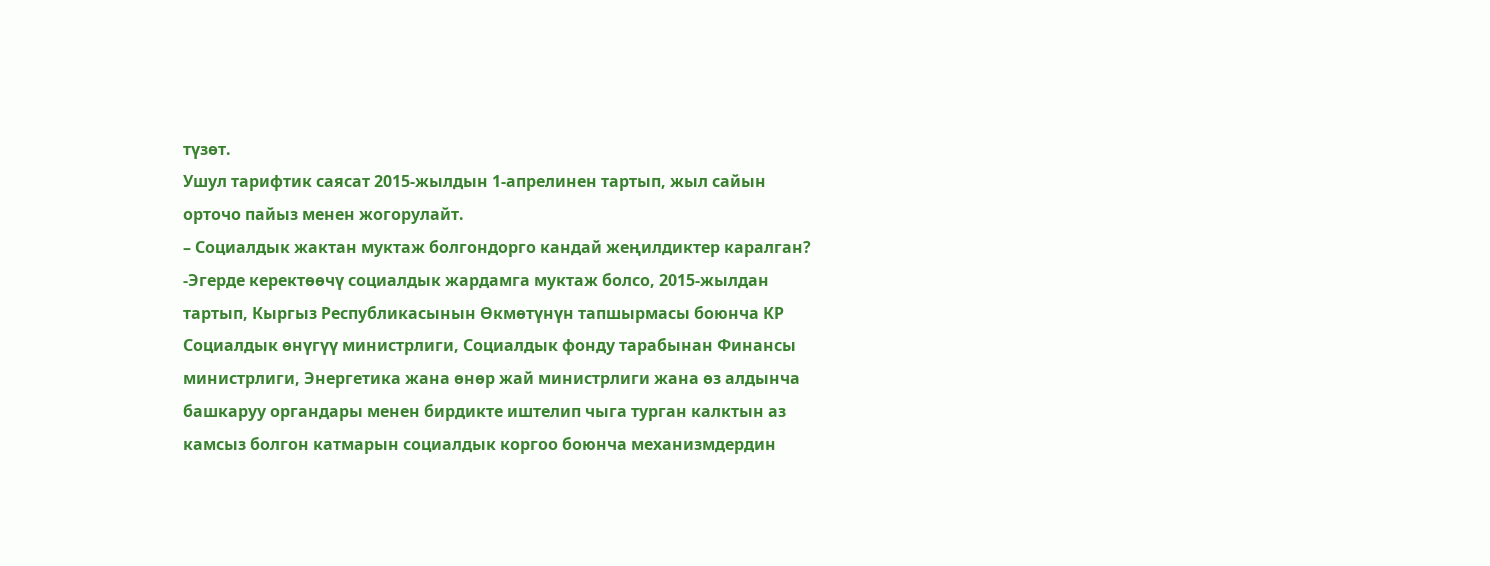түзөт.
Ушул тарифтик саясат 2015-жылдын 1-апрелинен тартып, жыл сайын орточо пайыз менен жогорулайт.
– Социалдык жактан муктаж болгондорго кандай жеңилдиктер каралган?
-Эгерде керектөөчү социалдык жардамга муктаж болсо, 2015-жылдан тартып, Кыргыз Республикасынын Өкмөтүнүн тапшырмасы боюнча КР Социалдык өнүгүү министрлиги, Социалдык фонду тарабынан Финансы министрлиги, Энергетика жана өнөр жай министрлиги жана өз алдынча башкаруу органдары менен бирдикте иштелип чыга турган калктын аз камсыз болгон катмарын социалдык коргоо боюнча механизмдердин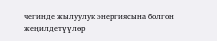чегинде жылуулук энергиясына болгон жеңилдетүүлөр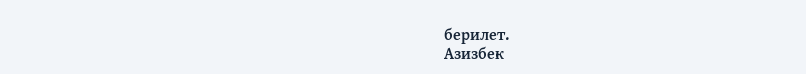берилет.
Азизбек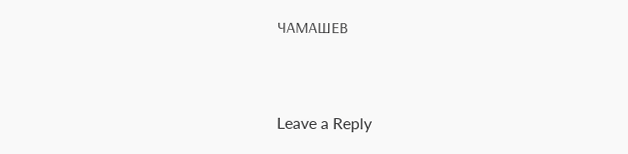ЧАМАШЕВ


Leave a Reply